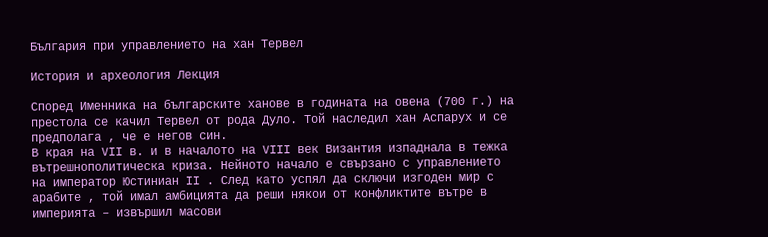България при управлението на хан Тервел

История и археология Лекция

Според Именника на българските ханове в годината на овена (700 г.) на престола се качил Тервел от рода Дуло. Той наследил хан Аспарух и се предполага , че е негов син.
В края на VII в. и в началото на VIII век Византия изпаднала в тежка вътрешнополитическа криза. Нейното начало е свързано с управлението на император Юстиниан II . След като успял да сключи изгоден мир с арабите , той имал амбицията да реши някои от конфликтите вътре в империята – извършил масови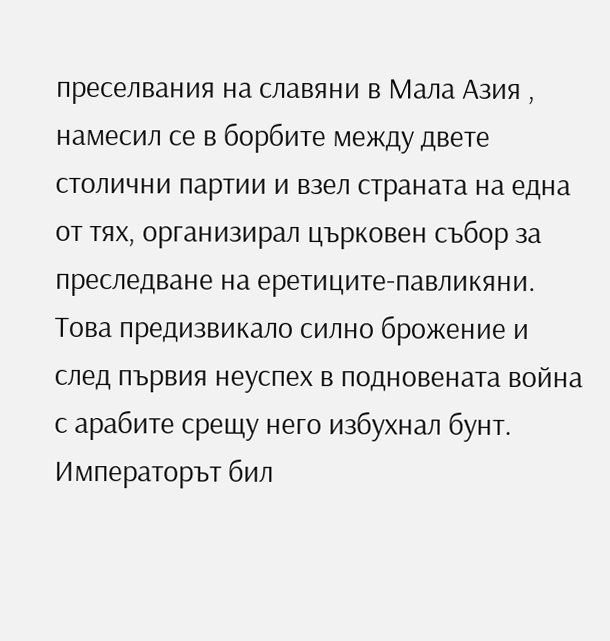преселвания на славяни в Мала Азия , намесил се в борбите между двете столични партии и взел страната на една от тях, организирал църковен събор за преследване на еретиците-павликяни. Това предизвикало силно брожение и след първия неуспех в подновената война с арабите срещу него избухнал бунт. Императорът бил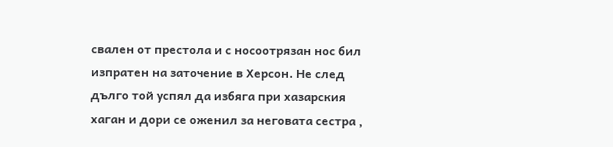свален от престола и с носоотрязан нос бил изпратен на заточение в Херсон. Не след дълго той успял да избяга при хазарския хаган и дори се оженил за неговата сестра ,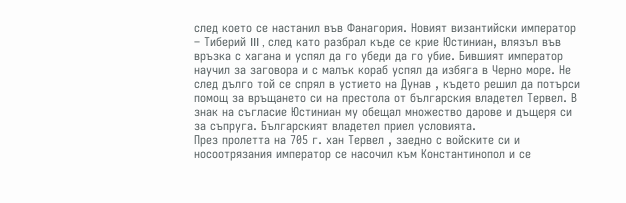след което се настанил във Фанагория. Новият византийски император – Тиберий III , след като разбрал къде се крие Юстиниан, влязъл във връзка с хагана и успял да го убеди да го убие. Бившият император научил за заговора и с малък кораб успял да избяга в Черно море. Не след дълго той се спрял в устието на Дунав , където решил да потърси помощ за връщането си на престола от българския владетел Тервел. В знак на съгласие Юстиниан му обещал множество дарове и дъщеря си за съпруга. Българският владетел приел условията.
През пролетта на 705 г. хан Тервел , заедно с войските си и носоотрязания император се насочил към Константинопол и се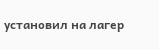установил на лагер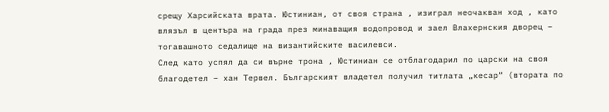срещу Харсийската врата. Юстиниан, от своя страна , изиграл неочакван ход , като влязъл в центъра на града през минаващия водопровод и заел Влахернския дворец – тогавашното седалище на византийските василевси.
След като успял да си върне трона , Юстиниан се отблагодарил по царски на своя благодетел – хан Тервел. Българският владетел получил титлата „кесар“ (втората по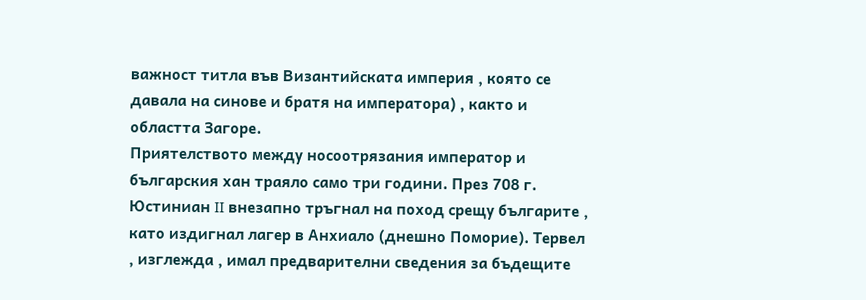важност титла във Византийската империя , която се давала на синове и братя на императора) , както и областта Загоре.
Приятелството между носоотрязания император и българския хан траяло само три години. През 708 г. Юстиниан II внезапно тръгнал на поход срещу българите , като издигнал лагер в Анхиало (днешно Поморие). Тервел , изглежда , имал предварителни сведения за бъдещите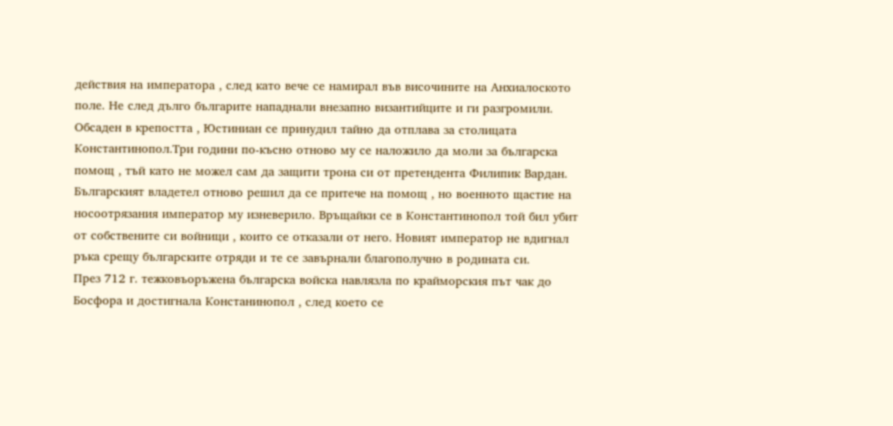действия на императора , след като вече се намирал във височините на Анхиалоското поле. Не след дълго българите нападнали внезапно византийците и ги разгромили. Обсаден в крепостта , Юстиниан се принудил тайно да отплава за столицата Константинопол.Три години по-късно отново му се наложило да моли за българска помощ , тъй като не можел сам да защити трона си от претендента Филипик Вардан. Българският владетел отново решил да се притече на помощ , но военното щастие на носоотрязания император му изневерило. Връщайки се в Константинопол той бил убит от собствените си войници , които се отказали от него. Новият император не вдигнал ръка срещу българските отряди и те се завърнали благополучно в родината си.
През 712 г. тежковъоръжена българска войска навлязла по крайморския път чак до Босфора и достигнала Констанинопол , след което се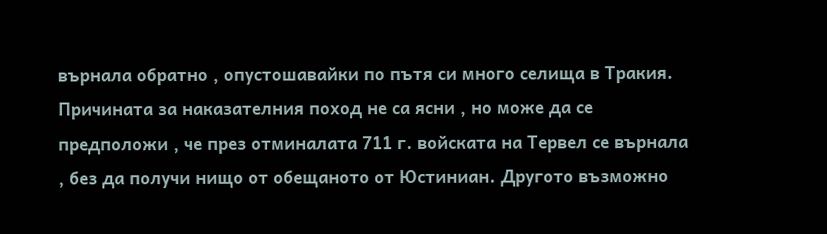върнала обратно , опустошавайки по пътя си много селища в Тракия. Причината за наказателния поход не са ясни , но може да се предположи , че през отминалата 711 г. войската на Тервел се върнала , без да получи нищо от обещаното от Юстиниан. Другото възможно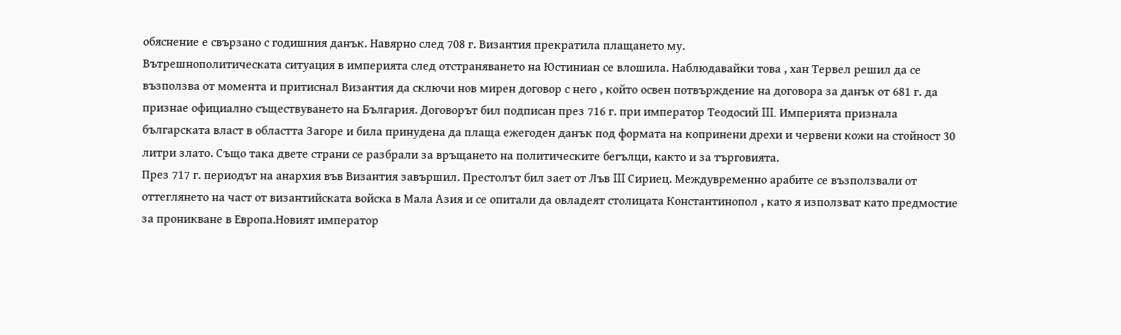обяснение е свързано с годишния данък. Навярно след 708 г. Византия прекратила плащането му.
Вътрешнополитическата ситуация в империята след отстраняването на Юстиниан се влошила. Наблюдавайки това , хан Тервел решил да се възползва от момента и притиснал Византия да сключи нов мирен договор с него , който освен потвърждение на договора за данък от 681 г. да признае официално съществуването на България. Договорът бил подписан през 716 г. при император Теодосий III. Империята признала българската власт в областта Загоре и била принудена да плаща ежегоден данък под формата на копринени дрехи и червени кожи на стойност 30 литри злато. Също така двете страни се разбрали за връщането на политическите бегълци, както и за търговията.
През 717 г. периодът на анархия във Византия завършил. Престолът бил зает от Лъв III Сириец. Междувременно арабите се възползвали от оттеглянето на част от византийската войска в Мала Азия и се опитали да овладеят столицата Константинопол , като я използват като предмостие за проникване в Европа.Новият император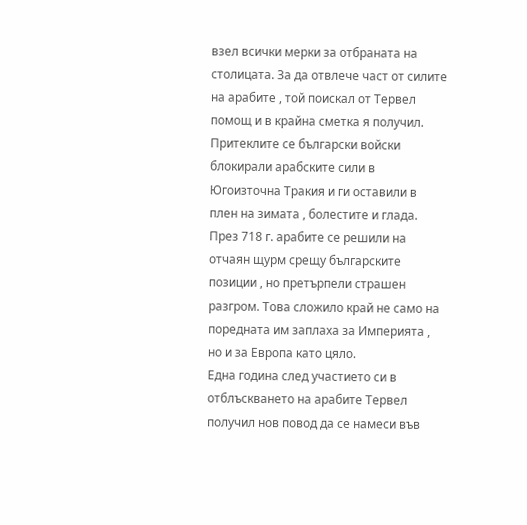взел всички мерки за отбраната на столицата. За да отвлече част от силите на арабите , той поискал от Тервел помощ и в крайна сметка я получил. Притеклите се български войски блокирали арабските сили в Югоизточна Тракия и ги оставили в плен на зимата , болестите и глада. През 718 г. арабите се решили на отчаян щурм срещу българските позиции , но претърпели страшен разгром. Това сложило край не само на поредната им заплаха за Империята , но и за Европа като цяло.
Една година след участието си в отблъскването на арабите Тервел получил нов повод да се намеси във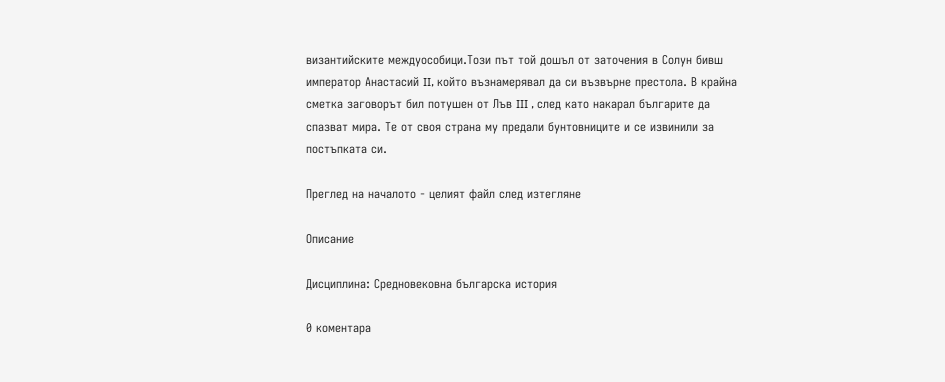византийските междуособици.Този път той дошъл от заточения в Солун бивш император Анастасий II, който възнамерявал да си възвърне престола. В крайна сметка заговорът бил потушен от Лъв III , след като накарал българите да спазват мира. Те от своя страна му предали бунтовниците и се извинили за постъпката си.

Преглед на началото - целият файл след изтегляне

Описание

Дисциплина: Средновековна българска история

0 коментара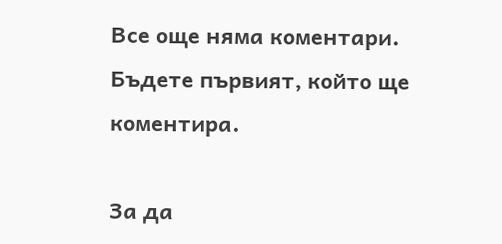Все още няма коментари. Бъдете първият, който ще коментира.

За да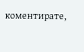коментирате,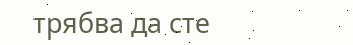трябва да сте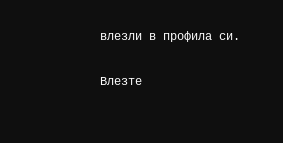влезли в профила си.

Влезте